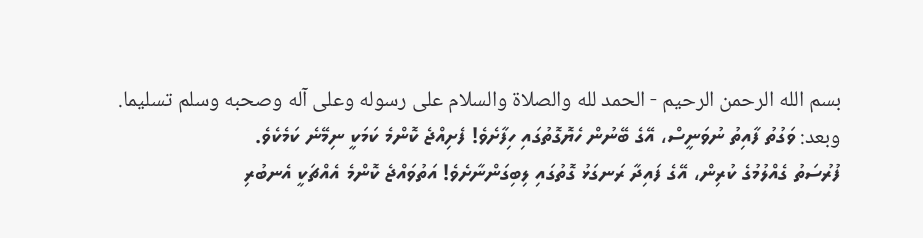بسم الله الرحمن الرحيم - الحمد لله والصلاة والسلام على رسوله وعلى آله وصحبه وسلم تسليما. وبعد: ވަގުތު ފާއިތު ނުވަނީސް، އޭގެ ބޭނުން ހެޔޮގޮތުގައި ހިފާށެވެ! ފެށިއްޖެ ކޮންމެ ކަމަކީ ނިމޭނެ ކަމެކެވެ.
ފުރުސަތު ގެއްލުމުގެ ކުރިން، އޭގެ ފައިދާ ރަނގަޅު ގޮތުގައި ލިބިގަންނާށެވެ! އަތުވައްޖެ ކޮންމެ އެއްޗަކީ އެނބުރި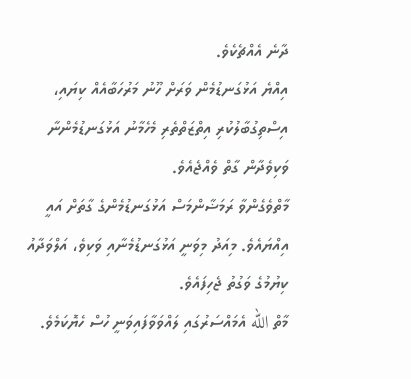ދާނެ އެއްޗެކެވެ.
އިއްޔެ އަޅުގަނޑުމެން ވަރަށް ހޫނު މަރުހަބާއެއް ކިޔައި، އިސްތިގުބާލުކުރި އިތްޒަތްތެރި މެހެމާނު އަޅުގަނޑުމެންނާ ވަކިވެދާން ގާތް ވެއްޖެއެވެ.
މާތްވެގެންވާ ރަމަޟާންމަސް އަޅުގަނޑުމެންގެ ގާތަށް އައީ އިއްޔައެވެ. މިއަދު މިވަނީ އަޅުގަނޑުމެނާއި ވަކިވެ، އަލްވަދާއު ކިޔުމުގެ ވަގުތު ޖެހިފައެވެ.
މާތް الله އެމައްސަރުގައި ލައްވަވާފައިވަނީ ހުސް ހެޔޮކަމެވެ.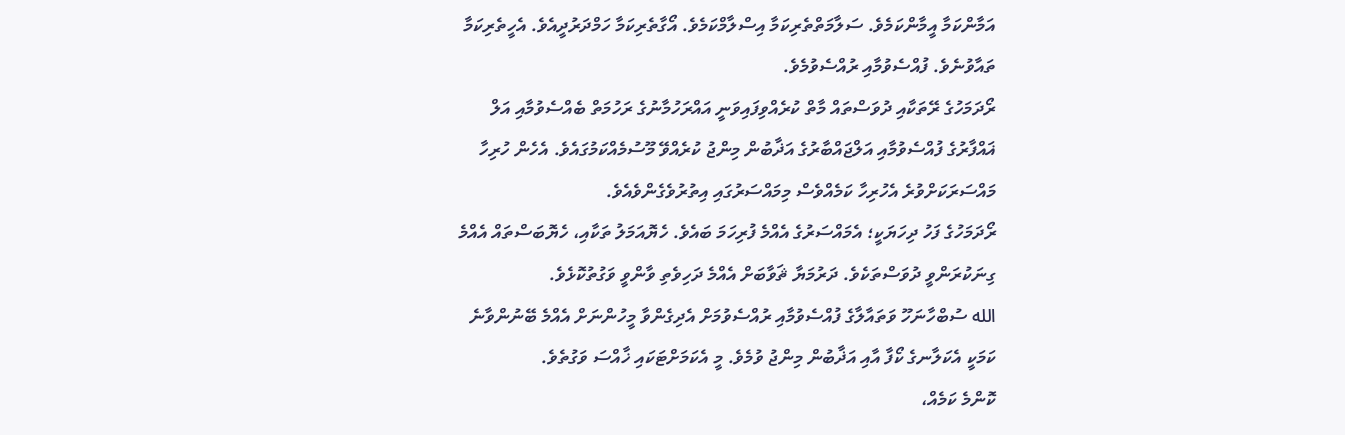އަމާންކަމާ އީމާންކަމެވެ. ސަލާމަތްތެރިކަމާ އިސްލާމްކަމެވެ. އޯގާތެރިކަމާ ހަމްދަރުދީއެވެ. އެހީތެރިކަމާ ތައާވުނެވެ. ފުއްސެވުމާއި ރުއްސެވުމެވެ.
ރޯދަމަހުގެ ރޭތަކާއި ދުވަސްތައް މާތް ކުރެއްވިފައިވަނީ އައްރަހުމާނުގެ ރަހުމަތް ބެއްސެވުމާއި އަލް ޣައްފާރުގެ ފުއްސެވުމާއި އަލްޖައްބާރުގެ އަޛާބުން މިންޖު ކުރެއްވޭ މޫސުމެއްކަމުގައެވެ. އެހެން ހުރިހާ މައްސަރަކަށްވުރެ އެހުރިހާ ކަމެއްވެސް މިމައްސަރުގައި އިތުރުވެގެންވެއެވެ.
ރޯދަމަހުގެ ފަހު ދިހަޔަކީ؛ އެމައްސަރުގެ އެއްމެ ފުރިހަމަ ބައެވެ. ހެޔޮއަމަލު ތަކާއި، ހެޔޮބަސްތައް އެއްމެ ގިނަކުރަންވީ ދުވަސްތަކެވެ. ދަރުމަޔާ ޘަވާބަށް އެއްމެ ދަހިވެތި ވާންވީ ވަގުތުކޮޅެވެ.
الله ސުބްހާނަހޫ ވަތައާލާގެ ފުއްސެވުމާއި ރުއްސެވުމަށް އެދިގެންވާ މީހުންނަށް އެއްމެ ބޭނުންވާނެ ކަމަކީ އެކަލާނގެ ކޯފާ އާއި އަޛާބުން މިންޖު ވުމެވެ. މީ އެކަމަށްޓަކައި ޚާއްސަ ވަގުތެވެ.
ކޮންމެ ކަމެއް،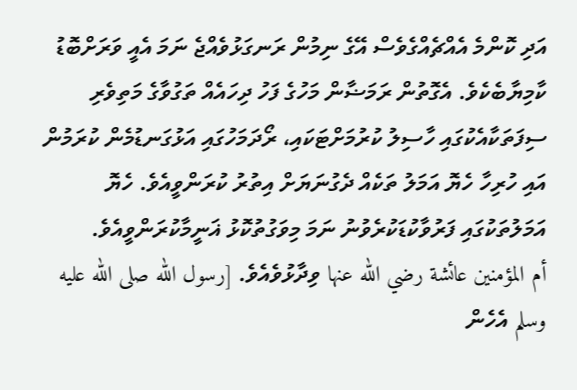އަދި ކޮންމެ އެއްޗެއްގެވެސް އޭގެ ނިމުން ރަނގަޅުވެއްޖެ ނަމަ އެއީ ވަރަށްބޮޑު ކާމިޔާބެކެވެ. އެގޮތުން ރަމަޟާން މަހުގެ ފަހު ދިހައެއް ތަގުވާގެ މަތިވެރި ސިފަތަކާއެކުގައި ހާސިލު ކުރުމަށްޓަކައި، ރޯދަމަހުގައި އަޅުގަނޑުމެން ކުރަމުން އައި ހުރިހާ ހެޔޮ އަމަލު ތަކެއް ދެގުނަޔަށް އިތުރު ކުރަންވީއެވެ. ހެޔޮ އަމަލުތަކުގައި ފަރުވާކުޑަކުރެވުނު ނަމަ މިވަގުތުކޮޅު ޣަނީމާކުރަންވީއެވެ.
أم المؤمنين عائشة رضي الله عنها ވިދާޅުވެއެވެ. [رسول الله صلى الله عليه وسلم އެހެން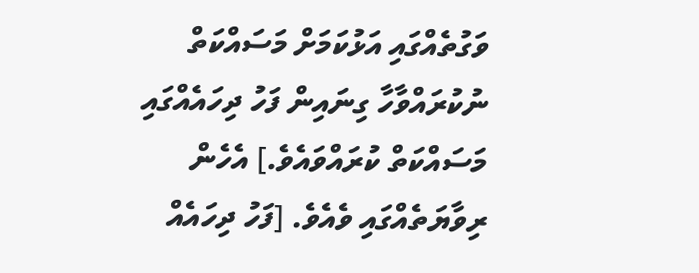ވަގުތެއްގައި އަޅުކަމަށް މަސައްކަތް ނުކުރައްވާހާ ގިނައިން ފަހު ދިހައެއްގައި މަސައްކަތް ކުރައްވައެވެ.] އެހެން ރިވާޔަތެއްގައި ވެއެވެ. [ފަހު ދިހައެއް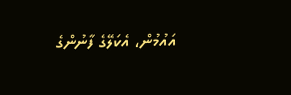އައުމުން، އެކަލޭގެ ފާނުންގެ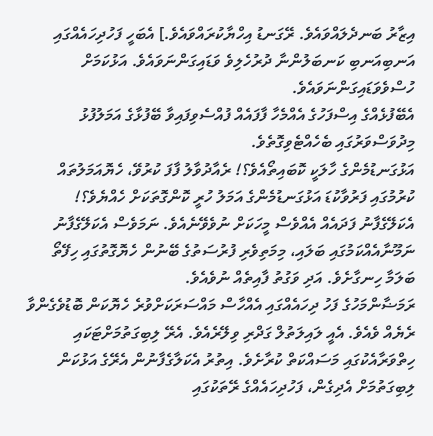އިޒާރު ބަނދެލައްވައެވެ. ރޭގަނޑު އިހްޔާކުރައްވައެވެ.] އެބަހީ ފަހުދިހައެއްގައި އަނބިއަނބި ކަނބަލުންނާ ދުރުހެލިވެ ވަޑައިގަންނަވައެވެ. އަޅުކަމަށް ހުސްވެވަޑައިގަންނަވައެވެ.
އެބޭފުޅެއްގެ އިސްފަހުގެ އެއްމެހާ ފާފައެއް ފުއްސެވިފައިވާ ބޭފުޅާގެ އަމަލުފުޅު މިދުވަސްވަރުގައި ބެހެއްޓެވިގޮތެވެ.
އަޅުގަނޑުމެންގެ ހާލަކީ ކޮބައިތޯއެވެ؟! ރެއާދުވާލު ފާފަ ކުރުވޭ، ހެޔޮއަމަލުތައް ކުރުމުގައި ފަރުވާކުޑަ އަޅުގަނޑުމެންގެ އަމަލު ހުރީ ކޮންގޮތަކަށް ހެއްޔެވެ؟! އެކަލޭގެފާނު ފަދައެއް އެއްވެސް މީހަކަށް ނުވެވޭނެއެވެ. ނަމަވެސް އެކަލޭގެފާނު ނަމޫނާއެއްކަމުގައި ބަލައި، މިމަތިވެރި ފުރުސަތުގެ ބޭނުން ހެޔޮގޮތުގައި ހިފޭތޯ ބަލަމާ ހިނގާށެވެ. އަދި ވަގުތު ފާއިތެއް ނުވެއެވެ.
ރަމަޟާންމަހުގެ ފަހު ދިހައެއްގައި އެއްހާސް މައްސަރަކަށްވުރެ ހެޔޮކަން ބޮޑުވެގެންވާ ރެޔެއް ވެއެވެ. އެއީ ލައިލަތުލް ގަދްރި ވިލޭރެއެވެ. އެރޭ ލިބިގަތުމަށްޓަކައި ހިތްވަރާއެކުގައި މަސައްކަތް ކުރާށެވެ. އިތުރު އެކަލާގެފާނުން އެރޭގެ އަޅުކަން ލިބިގަތުމަށް އެދިގެން، ފަހުދިހައެއްގެ ރޭތަކުގައި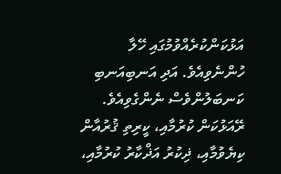އަޅުކަންކުރެއްވުމުގައި ހޭލާ ހުންނެވިއެވެ. އަދި އަނބިއަނބި ކަނބަލުންވެސް ނެންގެވިއެވެ.
ރޭއަޅުކަން ކުރުމާއި، ކީރިތި ޤުރުއާން ކިޔެވުމާއި، ޛިކުރު އަޛްކާރު ކުރުމާއި،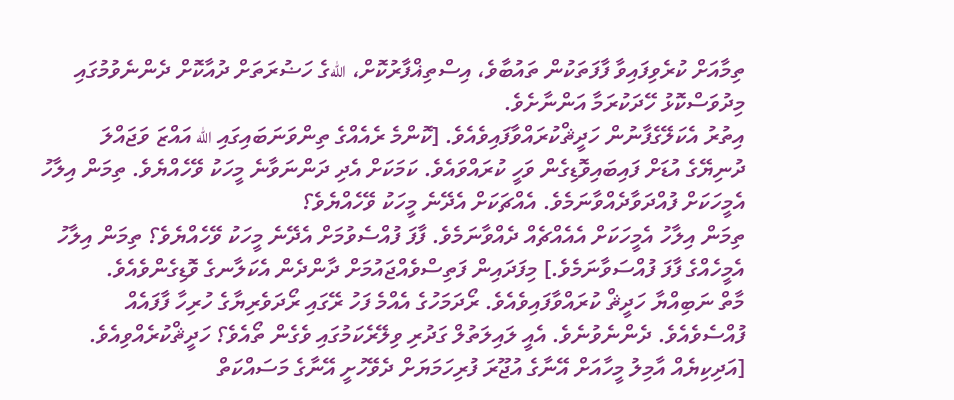ތިމާއަށް ކުރެވިފައިވާ ފާފަތަކުން ތައުބާވެ، އިސްތިޣްފާރުކޮށް، اللهގެ ހަޟުރަތަށް ދުއާކޮށް ދެންނެވުމުގައި މިދުވަސްކޮޅު ހޭދަކުރަމާ އަންނާށެވެ.
އިތުރު އެކަލޭގެފާނުން ހަދީޘްކުރައްވާފައިވެއެވެ. [ކޮންމެ ރެއެއްގެ ތިންވަނަބައިގައި الله އައްޒަ ވަޖައްލަ ދުނިޔޭގެ އުޑަށް ފައިބައިވޮޑިގެން ވަހީ ކުރައްވައެވެ. ކަމަކަށް އެދި ދަންނަވާނެ މީހަކު ވޭހެއްޔެވެ. ތިމަން އިލާހު އެމީހަކަށް ފުއްދަވާދެއްވާނަމެވެ. އެއްޗަކަށް އެދޭނެ މީހަކު ވޭހެއްޔެވެ؟
ތިމަން އިލާހު އެމީހަކަށް އެއެއްޗެއް ދެއްވާނަމެވެ. ފާފަ ފުއްސެވުމަށް އެދޭނެ މީހަކު ވޭހެއްޔެވެ؟ ތިމަން އިލާހު އެމީހެއްގެ ފާފަ ފުއްސަވާނަމެވެ.] މިފަދައިން ފަތިސްވެއްޖައުމަށް ދާންދެން އެކަލާނގެ ވޮޑިގެންވެއެވެ.
މާތް ނަބިއްޔާ ހަދީޘް ކުރައްވާފައިވެއެވެ. ރޯދަމަހުގެ އެއްމެ ފަހު ރޭގައި ރޯދަވެރިޔާގެ ހުރިހާ ފާފައެއް ފުއްސެވެއެވެ. ދެންނެވުނެވެ. އެއީ ލައިލަތުލް ގަދުރި ވިލޭރެކަމުގައި ވެގެން ތޯއެވެ؟ ހަދީޘްކުރެއްވިއެވެ. [އަދިކިޔެއް އާމިލު މީހާއަށް އޭނާގެ އުޖޫރަ ފުރިހަމަޔަށް ދެވޭހުށީ އޭނާގެ މަސައްކަތް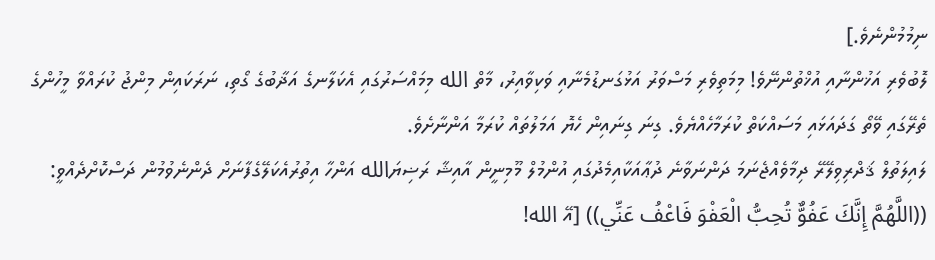ނިމުމުންނެވެ.]
ލޮބުވެރި އަޚުންނާއި އުޚްތުންނޭވެ! މިމަތިވެރި މަސްވަރު އަޅުގަނޑުމެނާއި ވަކިވާއިރު، މާތް الله މިމައްސަރުގައި އެކަލާނގެ އަޛާބުގެ ގޯތި، ނަރަކައިން މިންޖު ކުރައްވާ މީހުންގެ ތެރޭގައި ވޭތޯ ގަދައަޅައި މަސައްކަތް ކުރަމާހެއްޔެވެ. ގިނަ ގިނައިން ހެޔޮ އަމަލުތައް ކުރަމާ އަންނާށެވެ.
ލައިލަތުލް ޤަދްރިވިލޭރޭ ދިމާވެއްޖެނަމަ ދަންނަވާނެ ދުޢާއަކާއިމެދުގައި އުންމުލް މޫމިނީން އާއިޝާ ރަޟިޔަالله އަންހާ އިތުރުއެކަލޭގެފާނަށް ދެންނެވުމުން ދަސްކޮށްދެއްވީ: ((اللَّهُمَّ إِنَّكَ عَفُوٌّ تُحِبُّ الْعَفْوَ فَاعْفُ عَنِّي)) [އޭ الله!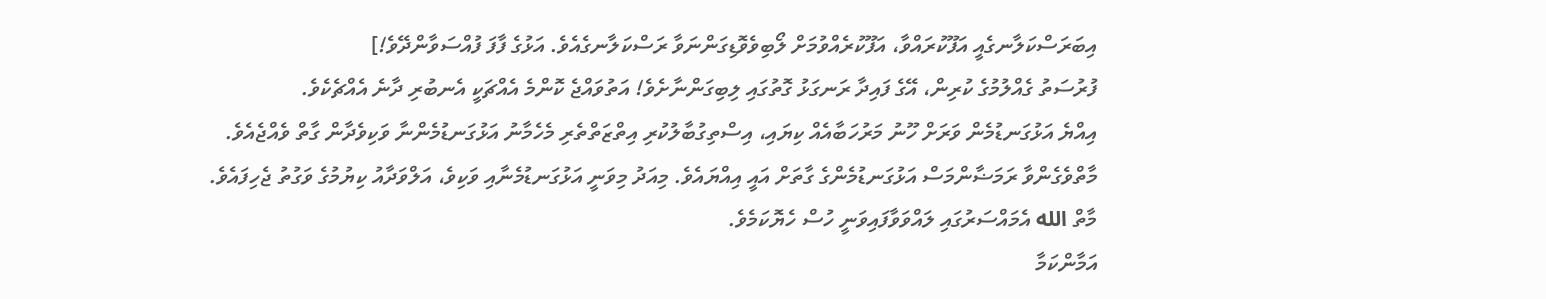އިބަރަސްކަލާނގެއީ އަފޫކުރައްވާ، އަފޫކުރެއްވުމަށް ލޯބިވެވޮޑިގަންނަވާ ރަސްކަލާނގެއެވެ. އަޅުގެ ފާފަ ފުއްސަވާންދޭވެ!]
ފުރުސަތު ގެއްލުމުގެ ކުރިން، އޭގެ ފައިދާ ރަނގަޅު ގޮތުގައި ލިބިގަންނާށެވެ! އަތުވައްޖެ ކޮންމެ އެއްޗަކީ އެނބުރި ދާނެ އެއްޗެކެވެ.
އިއްޔެ އަޅުގަނޑުމެން ވަރަށް ހޫނު މަރުހަބާއެއް ކިޔައި، އިސްތިގުބާލުކުރި އިތްޒަތްތެރި މެހެމާނު އަޅުގަނޑުމެންނާ ވަކިވެދާން ގާތް ވެއްޖެއެވެ.
މާތްވެގެންވާ ރަމަޟާންމަސް އަޅުގަނޑުމެންގެ ގާތަށް އައީ އިއްޔައެވެ. މިއަދު މިވަނީ އަޅުގަނޑުމެނާއި ވަކިވެ، އަލްވަދާއު ކިޔުމުގެ ވަގުތު ޖެހިފައެވެ.
މާތް الله އެމައްސަރުގައި ލައްވަވާފައިވަނީ ހުސް ހެޔޮކަމެވެ.
އަމާންކަމާ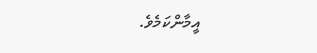އީމާންކަމެވެ.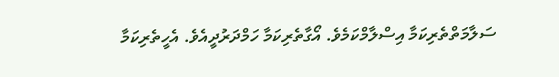ސަލާމަތްތެރިކަމާ އިސްލާމްކަމެވެ. އޯގާތެރިކަމާ ހަމްދަރުދީއެވެ. އެހީތެރިކަމާ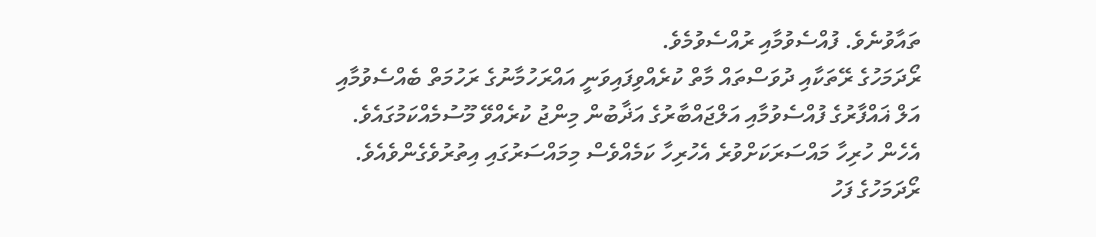ތައާވުނެވެ. ފުއްސެވުމާއި ރުއްސެވުމެވެ.
ރޯދަމަހުގެ ރޭތަކާއި ދުވަސްތައް މާތް ކުރެއްވިފައިވަނީ އައްރަހުމާނުގެ ރަހުމަތް ބެއްސެވުމާއި އަލް ޣައްފާރުގެ ފުއްސެވުމާއި އަލްޖައްބާރުގެ އަޛާބުން މިންޖު ކުރެއްވޭ މޫސުމެއްކަމުގައެވެ. އެހެން ހުރިހާ މައްސަރަކަށްވުރެ އެހުރިހާ ކަމެއްވެސް މިމައްސަރުގައި އިތުރުވެގެންވެއެވެ.
ރޯދަމަހުގެ ފަހު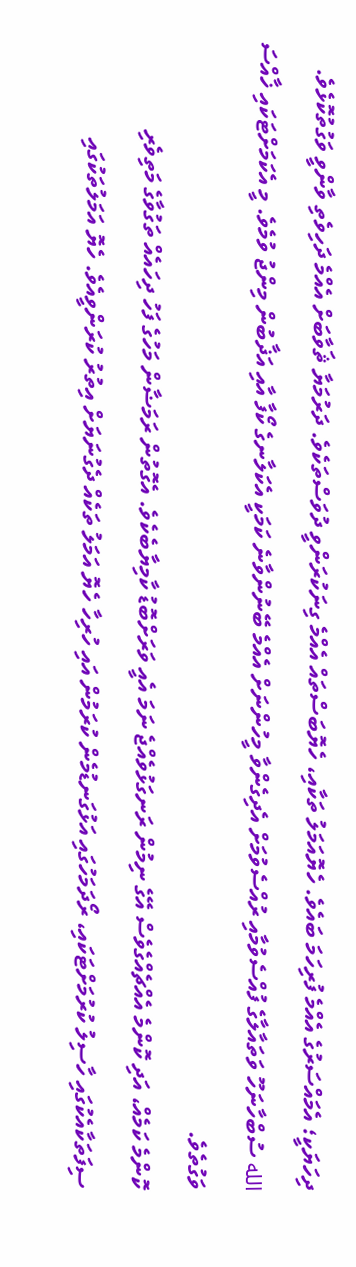ދިހަޔަކީ؛ އެމައްސަރުގެ އެއްމެ ފުރިހަމަ ބައެވެ. ހެޔޮއަމަލު ތަކާއި، ހެޔޮބަސްތައް އެއްމެ ގިނަކުރަންވީ ދުވަސްތަކެވެ. ދަރުމަޔާ ޘަވާބަށް އެއްމެ ދަހިވެތި ވާންވީ ވަގުތުކޮޅެވެ.
الله ސުބްހާނަހޫ ވަތައާލާގެ ފުއްސެވުމާއި ރުއްސެވުމަށް އެދިގެންވާ މީހުންނަށް އެއްމެ ބޭނުންވާނެ ކަމަކީ އެކަލާނގެ ކޯފާ އާއި އަޛާބުން މިންޖު ވުމެވެ. މީ އެކަމަށްޓަކައި ޚާއްސަ ވަގުތެވެ.
ކޮންމެ ކަމެއް، އަދި ކޮންމެ އެއްޗެއްގެވެސް އޭގެ ނިމުން ރަނގަޅުވެއްޖެ ނަމަ އެއީ ވަރަށްބޮޑު ކާމިޔާބެކެވެ. އެގޮތުން ރަމަޟާން މަހުގެ ފަހު ދިހައެއް ތަގުވާގެ މަތިވެރި ސިފަތަކާއެކުގައި ހާސިލު ކުރުމަށްޓަކައި، ރޯދަމަހުގައި އަޅުގަނޑުމެން ކުރަމުން އައި ހުރިހާ ހެޔޮ އަމަލު ތަކެއް ދެގުނަޔަށް އިތުރު ކުރަންވީއެވެ. ހެޔޮ އަމަލުތަކުގައި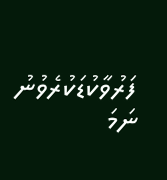ފަރުވާކުޑަކުރެވުނު ނަމަ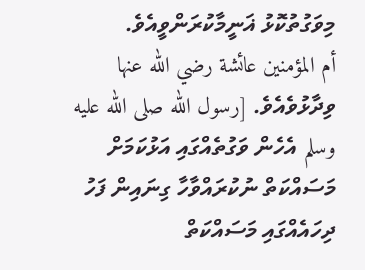މިވަގުތުކޮޅު ޣަނީމާކުރަންވީއެވެ.
أم المؤمنين عائشة رضي الله عنها ވިދާޅުވެއެވެ. [رسول الله صلى الله عليه وسلم އެހެން ވަގުތެއްގައި އަޅުކަމަށް މަސައްކަތް ނުކުރައްވާހާ ގިނައިން ފަހު ދިހައެއްގައި މަސައްކަތް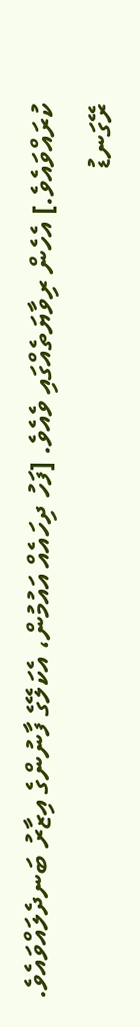ކުރައްވައެވެ.] އެހެން ރިވާޔަތެއްގައި ވެއެވެ. [ފަހު ދިހައެއް އައުމުން، އެކަލޭގެ ފާނުންގެ އިޒާރު ބަނދެލައްވައެވެ. ރޭގަނޑު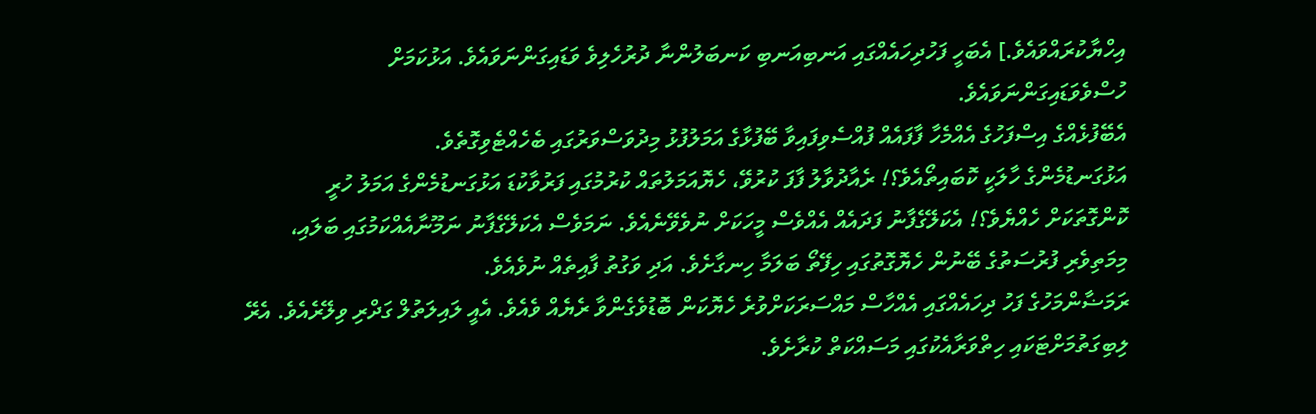އިހްޔާކުރައްވައެވެ.] އެބަހީ ފަހުދިހައެއްގައި އަނބިއަނބި ކަނބަލުންނާ ދުރުހެލިވެ ވަޑައިގަންނަވައެވެ. އަޅުކަމަށް ހުސްވެވަޑައިގަންނަވައެވެ.
އެބޭފުޅެއްގެ އިސްފަހުގެ އެއްމެހާ ފާފައެއް ފުއްސެވިފައިވާ ބޭފުޅާގެ އަމަލުފުޅު މިދުވަސްވަރުގައި ބެހެއްޓެވިގޮތެވެ.
އަޅުގަނޑުމެންގެ ހާލަކީ ކޮބައިތޯއެވެ؟! ރެއާދުވާލު ފާފަ ކުރުވޭ، ހެޔޮއަމަލުތައް ކުރުމުގައި ފަރުވާކުޑަ އަޅުގަނޑުމެންގެ އަމަލު ހުރީ ކޮންގޮތަކަށް ހެއްޔެވެ؟! އެކަލޭގެފާނު ފަދައެއް އެއްވެސް މީހަކަށް ނުވެވޭނެއެވެ. ނަމަވެސް އެކަލޭގެފާނު ނަމޫނާއެއްކަމުގައި ބަލައި، މިމަތިވެރި ފުރުސަތުގެ ބޭނުން ހެޔޮގޮތުގައި ހިފޭތޯ ބަލަމާ ހިނގާށެވެ. އަދި ވަގުތު ފާއިތެއް ނުވެއެވެ.
ރަމަޟާންމަހުގެ ފަހު ދިހައެއްގައި އެއްހާސް މައްސަރަކަށްވުރެ ހެޔޮކަން ބޮޑުވެގެންވާ ރެޔެއް ވެއެވެ. އެއީ ލައިލަތުލް ގަދްރި ވިލޭރެއެވެ. އެރޭ ލިބިގަތުމަށްޓަކައި ހިތްވަރާއެކުގައި މަސައްކަތް ކުރާށެވެ.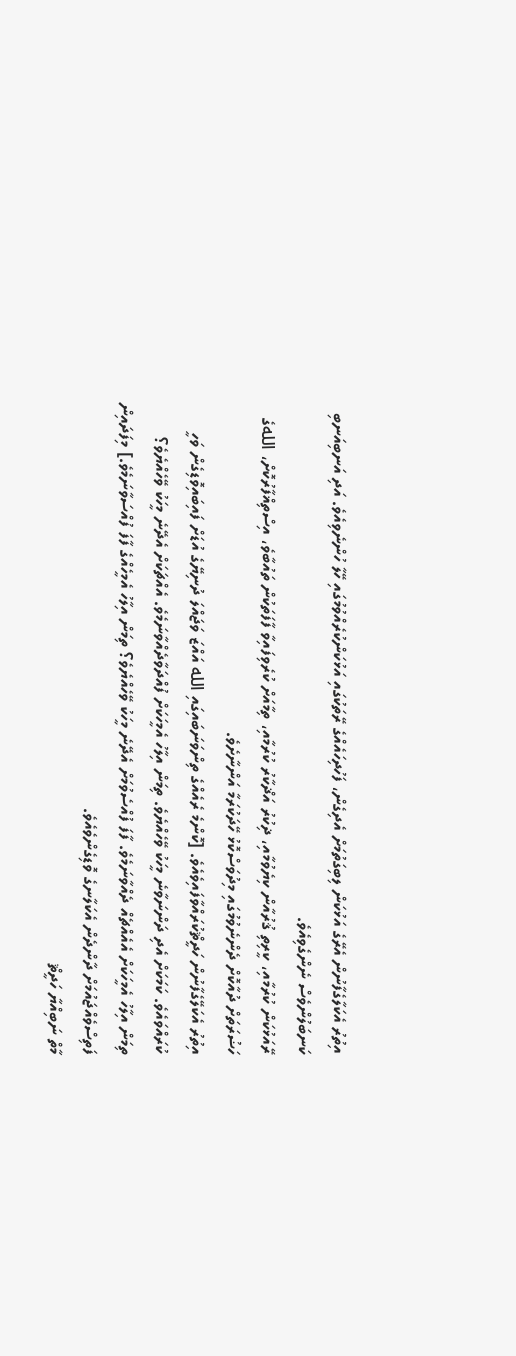އިތުރު އެކަލާގެފާނުން އެރޭގެ އަޅުކަން ލިބިގަތުމަށް އެދިގެން، ފަހުދިހައެއްގެ ރޭތަކުގައި އަޅުކަންކުރެއްވުމުގައި ހޭލާ ހުންނެވިއެވެ. އަދި އަނބިއަނބި ކަނބަލުންވެސް ނެންގެވިއެވެ.
ރޭއަޅުކަން ކުރުމާއި، ކީރިތި ޤުރުއާން ކިޔެވުމާއި، ޛިކުރު އަޛްކާރު ކުރުމާއި، ތިމާއަށް ކުރެވިފައިވާ ފާފަތަކުން ތައުބާވެ، އިސްތިޣްފާރުކޮށް، اللهގެ ހަޟުރަތަށް ދުއާކޮށް ދެންނެވުމުގައި މިދުވަސްކޮޅު ހޭދަކުރަމާ އަންނާށެވެ.
އިތުރު އެކަލޭގެފާނުން ހަދީޘްކުރައްވާފައިވެއެވެ. [ކޮންމެ ރެއެއްގެ ތިންވަނަބައިގައި الله އައްޒަ ވަޖައްލަ ދުނިޔޭގެ އުޑަށް ފައިބައިވޮޑިގެން ވަހީ ކުރައްވައެވެ. ކަމަކަށް އެދި ދަންނަވާނެ މީހަކު ވޭހެއްޔެވެ. ތިމަން އިލާހު އެމީހަކަށް ފުއްދަވާދެއްވާނަމެވެ. އެއްޗަކަށް އެދޭނެ މީހަކު ވޭހެއްޔެވެ؟
ތިމަން އިލާހު އެމީހަކަށް އެއެއްޗެއް ދެއްވާނަމެވެ. ފާފަ ފުއްސެވުމަށް އެދޭނެ މީހަކު ވޭހެއްޔެވެ؟ ތިމަން އިލާހު އެމީހެއްގެ ފާފަ ފުއްސަވާނަމެވެ.] މިފަދައިން ފަތިސްވެއްޖައުމަށް ދާންދެން އެކަލާނގެ ވޮޑިގެންވެއެވެ.
މާތް ނަބިއްޔާ ހަދީޘް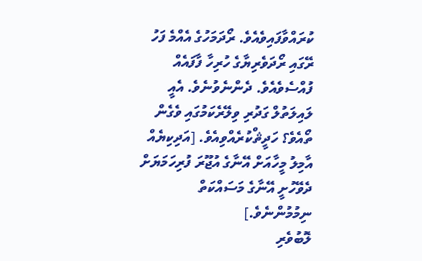ކުރައްވާފައިވެއެވެ. ރޯދަމަހުގެ އެއްމެ ފަހު ރޭގައި ރޯދަވެރިޔާގެ ހުރިހާ ފާފައެއް ފުއްސެވެއެވެ. ދެންނެވުނެވެ. އެއީ ލައިލަތުލް ގަދުރި ވިލޭރެކަމުގައި ވެގެން ތޯއެވެ؟ ހަދީޘްކުރެއްވިއެވެ. [އަދިކިޔެއް އާމިލު މީހާއަށް އޭނާގެ އުޖޫރަ ފުރިހަމަޔަށް ދެވޭހުށީ އޭނާގެ މަސައްކަތް ނިމުމުންނެވެ.]
ލޮބުވެރި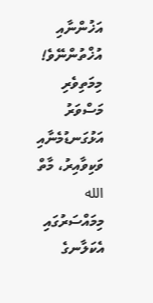އަޚުންނާއި އުޚްތުންނޭވެ! މިމަތިވެރި މަސްވަރު އަޅުގަނޑުމެނާއި ވަކިވާއިރު، މާތް الله މިމައްސަރުގައި އެކަލާނގެ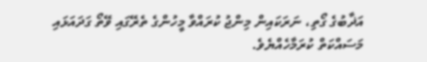އަޛާބުގެ ގޯތި، ނަރަކައިން މިންޖު ކުރައްވާ މީހުންގެ ތެރޭގައި ވޭތޯ ގަދައަޅައި މަސައްކަތް ކުރަމާހެއްޔެވެ.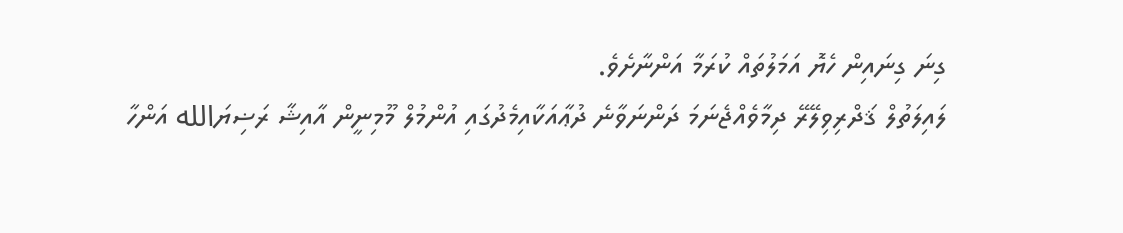ގިނަ ގިނައިން ހެޔޮ އަމަލުތައް ކުރަމާ އަންނާށެވެ.
ލައިލަތުލް ޤަދްރިވިލޭރޭ ދިމާވެއްޖެނަމަ ދަންނަވާނެ ދުޢާއަކާއިމެދުގައި އުންމުލް މޫމިނީން އާއިޝާ ރަޟިޔަالله އަންހާ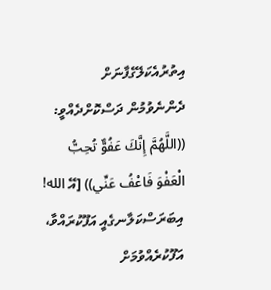އިތުރުއެކަލޭގެފާނަށް ދެންނެވުމުން ދަސްކޮށްދެއްވީ: ((اللَّهُمَّ إِنَّكَ عَفُوٌّ تُحِبُّ الْعَفْوَ فَاعْفُ عَنِّي)) [އޭ الله! އިބަރަސްކަލާނގެއީ އަފޫކުރައްވާ، އަފޫކުރެއްވުމަށް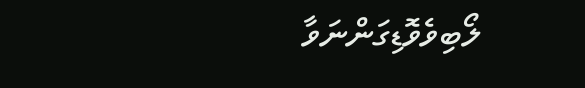ލޯބިވެވޮޑިގަންނަވާ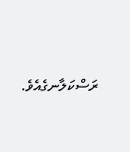ރަސްކަލާނގެއެވެ.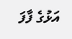އަޅުގެ ފާފަ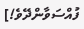ފުއްސަވާންދޭވެ!]